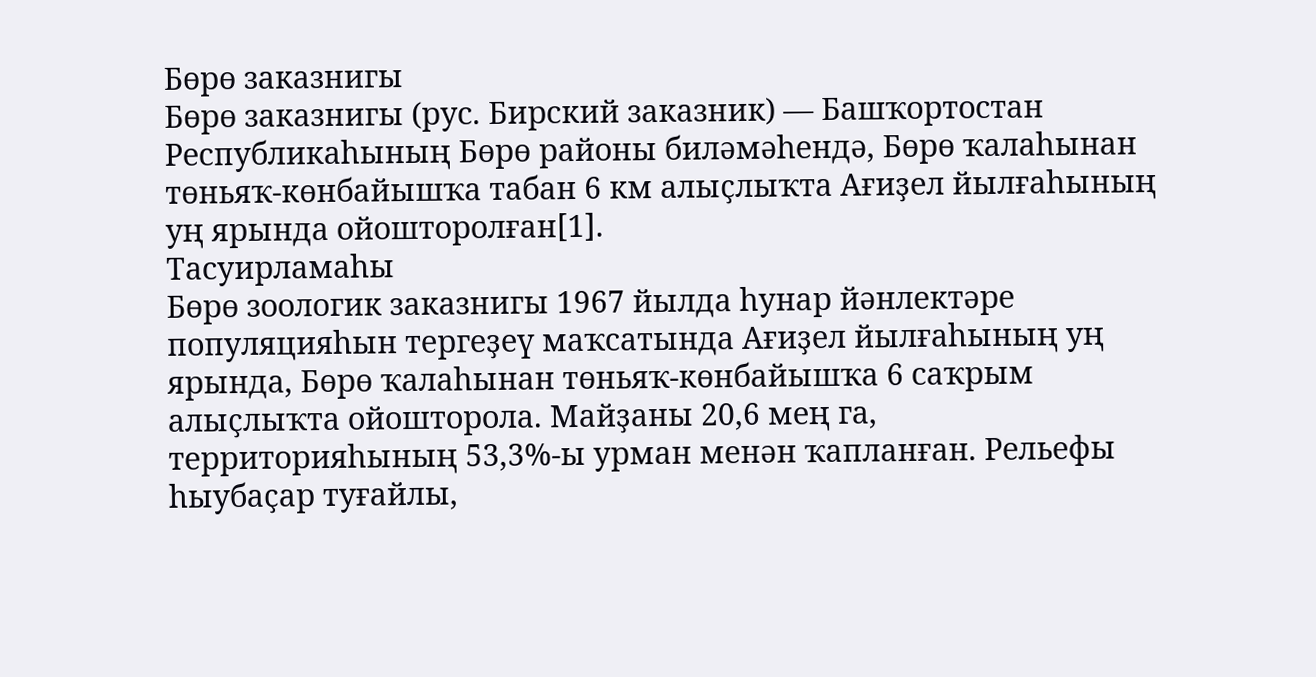Бөрө заказнигы
Бөрө заказнигы (рус. Бирский заказник) — Башҡортостан Республикаһының Бөрө районы биләмәһендә, Бөрө ҡалаһынан төньяҡ-көнбайышҡа табан 6 км алыҫлыҡта Ағиҙел йылғаһының уң ярында ойошторолған[1].
Тасуирламаһы
Бөрө зоологик заказнигы 1967 йылда һунар йәнлектәре популяцияһын тергеҙеү маҡсатында Ағиҙел йылғаһының уң ярында, Бөрө ҡалаһынан төньяҡ-көнбайышҡа 6 саҡрым алыҫлыҡта ойошторола. Майҙаны 20,6 мең га, территорияһының 53,3%-ы урман менән ҡапланған. Рельефы һыубаҫар туғайлы,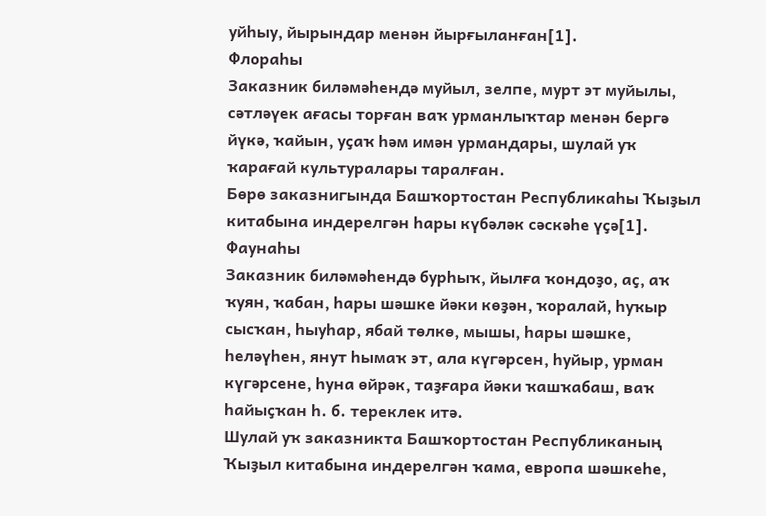уйһыу, йырындар менән йырғыланған[1].
Флораһы
Заказник биләмәһендә муйыл, зелпе, мурт эт муйылы, сәтләүек ағасы торған ваҡ урманлыҡтар менән бергә йүкә, ҡайын, уҫаҡ һәм имән урмандары, шулай уҡ ҡарағай культуралары таралған.
Бөрө заказнигында Башҡортостан Республикаһы Ҡыҙыл китабына индерелгән һары күбәләк сәскәһе үҫә[1].
Фаунаһы
Заказник биләмәһендә бурһыҡ, йылға ҡондоҙо, аҫ, аҡ ҡуян, ҡабан, һары шәшке йәки көҙән, ҡоралай, һуҡыр сысҡан, һыуһар, ябай төлкө, мышы, һары шәшке, һеләүһен, янут һымаҡ эт, ала күгәрсен, һуйыр, урман күгәрсене, һуна өйрәк, таҙғара йәки ҡашҡабаш, ваҡ һайыҫҡан һ. б. тереклек итә.
Шулай уҡ заказникта Башҡортостан Республиканың Ҡыҙыл китабына индерелгән ҡама, европа шәшкеһе,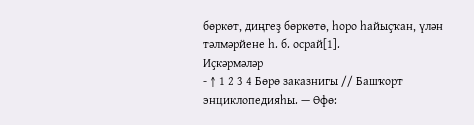бөркөт, диңгеҙ бөркөтө, һоро һайыҫҡан, үлән тәлмәрйене һ. б. осрай[1].
Иҫкәрмәләр
- ↑ 1 2 3 4 Бөрө заказнигы // Башҡорт энциклопедияһы. — Өфө: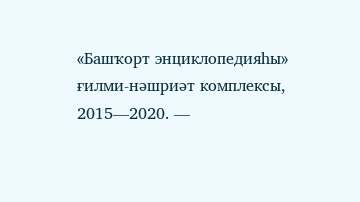«Башҡорт энциклопедияһы» ғилми-нәшриәт комплексы, 2015—2020. —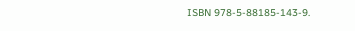ISBN 978-5-88185-143-9.